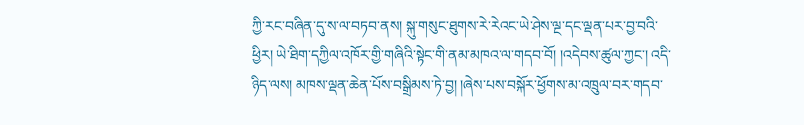ཀྱི་རང་བཞིན་དུ་ས་ལ་བཏབ་ནས། སྐུ་གསུང་ཐུགས་རེ་རེའང་ཡེ་ཤེས་ལྔ་དང་ལྡན་པར་བྱ་བའི་ཕྱིར། ཡེ་ཐིག་དཀྱིལ་འཁོར་གྱི་གཞིའི་སྟེང་གི་ནམ་མཁའ་ལ་གདབ་བོ། །འདེབས་ཚུལ་ཀྱང་། འདི་ཉིད་ལས། མཁས་ལྡན་ཆེན་པོས་བསྒྲིམས་ཏེ་བྱ། །ཞེས་པས་བསྐོར་ཕྱོགས་མ་འཁྲུལ་བར་གདབ་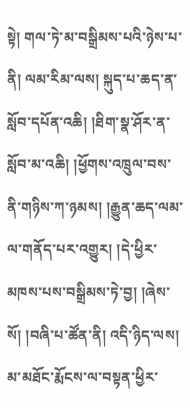སྟེ། གལ་ཏེ་མ་བསྒྲིམས་པའི་ཉེས་པ་ནི། ལམ་རིམ་ལས། སྐུད་པ་ཆད་ན་སློབ་དཔོན་འཆི། །ཐིག་སྣ་ཤོར་ན་སློབ་མ་འཆི། །ཕྱོགས་འཁྲུལ་བས་ནི་གཉིས་ཀ་ཉམས། །རྒྱུན་ཆད་ལམ་ལ་གནོད་པར་འགྱུར། །དེ་ཕྱིར་མཁས་པས་བསྒྲིམས་ཏེ་བྱ། །ཞེས་སོ། །བཞི་པ་ཚོན་ནི། འདི་ཉིད་ལས། མ་མཐོང་རྨོངས་ལ་བསྟན་ཕྱིར་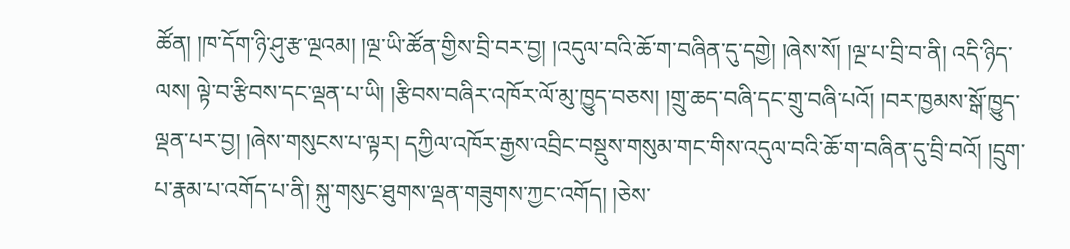ཚོན། །ཁ་དོག་ཉི་ཤུ་རྩ་ལྔའམ། །ལྔ་ཡི་ཚོན་གྱིས་བྲི་བར་བྱ། །འདུལ་བའི་ཆོ་ག་བཞིན་དུ་དགྱེ། །ཞེས་སོ། །ལྔ་པ་བྲི་བ་ནི། འདི་ཉིད་ལས། ལྟེ་བ་རྩིབས་དང་ལྡན་པ་ཡི། །རྩིབས་བཞིར་འཁོར་ལོ་མུ་ཁྱུད་བཅས། །གྲུ་ཆད་བཞི་དང་གྲུ་བཞི་པའོ། །བར་ཁྱམས་སྒོ་ཁྱུད་ལྡན་པར་བྱ། །ཞེས་གསུངས་པ་ལྟར། དཀྱིལ་འཁོར་རྒྱས་འབྲིང་བསྡུས་གསུམ་གང་གིས་འདུལ་བའི་ཆོ་ག་བཞིན་དུ་བྲི་བའོ། །དྲུག་པ་རྣམ་པ་འགོད་པ་ནི། སྐུ་གསུང་ཐུགས་ལྡན་གཟུགས་ཀྱང་འགོད། །ཅེས་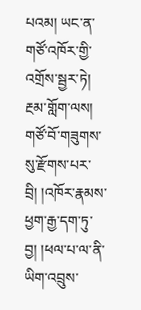པའམ། ཡང་ན་གཙོ་འཁོར་གྱི་འགྲོས་སྦྱར་ཏེ། རྔམ་གློག་ལས། གཙོ་བོ་གཟུགས་སུ་རྫོགས་པར་བྲི། །འཁོར་རྣམས་ཕྱག་རྒྱ་དག་ཏུ་བྱ། །ཕལ་པ་ལ་ནི་ཡིག་འབྲུས་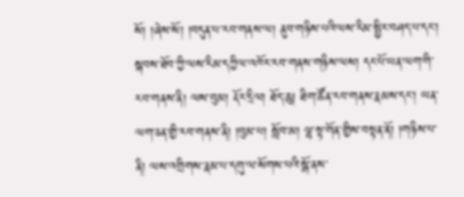སོ། །ཞེས་སོ། །བདུན་པ་རབ་གནས་ལ། ནུབ་གཉིས་པའི་ལས་རིམ་སྤྱིར་བཤད་པ་དང་། སྐབས་ཐོབ་ཀྱི་ལས་རིམ་དཀྱིལ་འཁོར་རབ་གནས་གཉིས་ལས། དང་པོ་ཡན་ལག་གི་རབ་གནས་ནི། ལས་བུམ། རྡོར་དྲིལ། ཐོད་ཆུ། ཐིག་ཚོན་རབ་གནས་རྣམས་དང་། ཡན་ལག་ཅན་གྱི་རབ་གནས་ནི། །བུམ་པ། སློབ་མ། ལྷ་སྟ་གོན་གྱིས་བསྟན་ནོ། །གཉིས་པ་ནི། ལས་འགྲིགས་རྣམ་པ་དགུ་ལ་སོགས་པའི་སྒོ་ནས་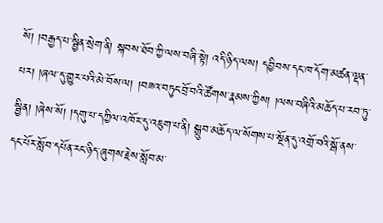སོ། །བརྒྱད་པ་སྦྱིན་སྲེག་ནི། སྐབས་ཐོབ་ཀྱི་ལས་བཞི་སྟེ། འདི་ཉིད་ལས། དབྱིབས་དང་ཁ་དོག་མཚན་ལྡན་པར། །ཞལ་དུ་གྱུར་པའི་མེ་བོས་ལ། །བཟའ་བཏུང་བྲོ་བའི་ཚོགས་རྣམས་ཀྱིས། །ལས་བཞིའི་མཆོད་པ་རབ་ཏུ་སྦྱིན། །ཞེས་སོ། །དགུ་པ་དཀྱིལ་འཁོར་དུ་འཇུག་པ་ནི། སྒྲུབ་མཆོད་ལ་སོགས་པ་སྔོན་དུ་འགྲོ་བའི་སྒོ་ནས་དང་པོར་སློབ་དཔོན་རང་ཉིད་ཞུགས་རྗེས་སློབ་མ་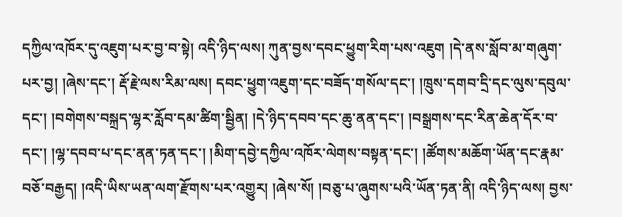དཀྱིལ་འཁོར་དུ་འཇུག་པར་བྱ་བ་སྟེ། འདི་ཉིད་ལས། ཀུན་བྱས་དབང་ཕྱུག་རིག་པས་འཇུག །དེ་ནས་སློབ་མ་གཞུག་པར་བྱ། །ཞེས་དང་། རྡོ་རྗེ་ལས་རིམ་ལས། དབང་ཕྱུག་འཇུག་དང་བཟོད་གསོལ་དང་། །ཁྲུས་དགབ་དྲི་དང་ལུས་དབུལ་དང་། །བགེགས་བསྐྲད་ལྷར་རློབ་དམ་ཚིག་སྦྱིན། །དེ་ཉིད་དབབ་དང་ཆུ་ནན་དང་། །བསྒྲགས་དང་རིན་ཆེན་དོར་བ་དང་། །ལྷ་དབབ་པ་དང་ནན་ཏན་དང་། །མིག་དབྱེ་དཀྱིལ་འཁོར་ལེགས་བསྟན་དང་། །ཚོགས་མཆོག་ཡོན་དང་རྣམ་བཅོ་བརྒྱད། །འདི་ཡིས་ཡན་ལག་རྫོགས་པར་འགྱུར། །ཞེས་སོ། །བཅུ་པ་ཞུགས་པའི་ཡོན་ཏན་ནི། འདི་ཉིད་ལས། བྱས་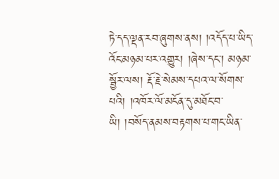ཏེ་དད་ལྡན་རབ་ཞུགས་ནས། །འདོད་པ་ཡིད་འོང་མཉམ་པར་འགྱུར། །ཞེས་དང་། མཉམ་སྦྱོར་ལས། རྡོ་རྗེ་སེམས་དཔའ་ལ་སོགས་པའི། །འཁོར་ལོ་མངོན་དུ་མཐོང་བ་ཡི། །བསོད་ནམས་བརྟགས་པ་གང་ཡིན་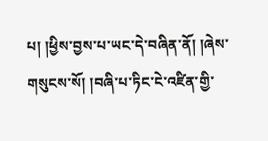པ། །ཕྱིས་བྱས་པ་ཡང་དེ་བཞིན་ནོ། །ཞེས་གསུངས་སོ། །བཞི་པ་ཏིང་ངེ་འཛིན་གྱི་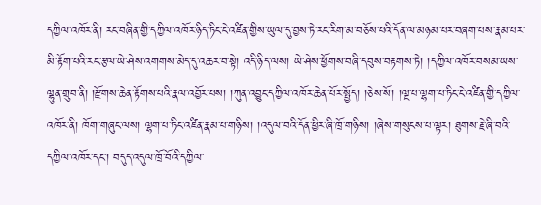དཀྱིལ་འཁོར་ནི། རང་བཞིན་གྱི་དཀྱིལ་འཁོར་ཉིད་ཏིང་ངེ་འཛིན་གྱིས་ཡུལ་དུ་བྱས་ཏེ་རང་རིག་མ་བཅོས་པའི་དོན་ལ་མཉམ་པར་བཞག་པས་རྣམ་པར་མི་རྟོག་པའི་རང་རྩལ་ཡེ་ཤེས་འགགས་མེད་དུ་འཆར་བ་སྟེ། འདི་ཉིད་ལས། ཡེ་ཤེས་ཕྱོགས་བཞི་དབུས་བརྟགས་ཏེ། །དཀྱིལ་འཁོར་བསམ་ཡས་ལྷུན་གྲུབ་ནི། །རྫོགས་ཆེན་རྟོགས་པའི་རྣལ་འབྱོར་པས། །ཀུན་འབྱུང་དཀྱིལ་འཁོར་ཆེན་པོར་སྤྱོད། །ཅེས་སོ། །ལྔ་པ་ལྷག་པ་ཏིང་ངེ་འཛིན་གྱི་དཀྱིལ་འཁོར་ནི། ཁོག་གཞུང་ལས། ལྷག་པ་ཏིང་འཛིན་རྣམ་པ་གཉིས། །འདུལ་བའི་དོན་ཕྱིར་ཞི་ཁྲོ་གཉིས། །ཞེས་གསུངས་པ་ལྟར། ཐུགས་རྗེ་ཞི་བའི་དཀྱིལ་འཁོར་དང་། བདུད་འདུལ་ཁྲོ་བོའི་དཀྱིལ་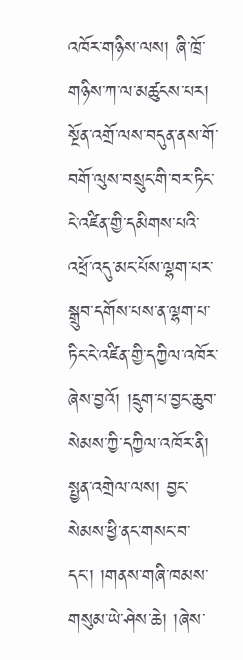འཁོར་གཉིས་ལས། ཞི་ཁྲོ་གཉིས་ཀ་ལ་མཚུངས་པར། སྔོན་འགྲོ་ལས་བདུན་ནས་གོ་བགོ་ལུས་བསྲུང་གི་བར་ཏིང་ངེ་འཛིན་གྱི་དམིགས་པའི་འཕྲོ་འདུ་མང་པོས་ལྷག་པར་སྒྲུབ་དགོས་པས་ན་ལྷག་པ་ཏིང་ངེ་འཛིན་གྱི་དཀྱིལ་འཁོར་ཞེས་བྱའོ། །དྲུག་པ་བྱང་ཆུབ་སེམས་ཀྱི་དཀྱིལ་འཁོར་ནི། སྤྱན་འགྲེལ་ལས། བྱང་སེམས་ཕྱི་ནང་གསང་བ་དང་། །གནས་གཞི་ཁམས་གསུམ་ཡེ་ཤེས་ཆེ། །ཞེས་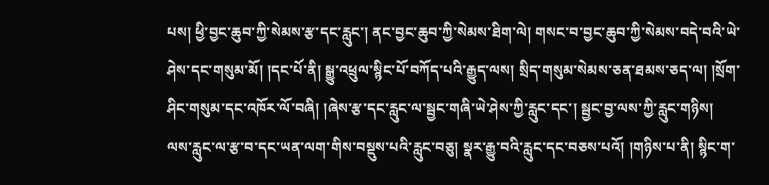པས། ཕྱི་བྱང་ཆུབ་ཀྱི་སེམས་རྩ་དང་རླུང་། ནང་བྱང་ཆུབ་ཀྱི་སེམས་ཐིག་ལེ། གསང་བ་བྱང་ཆུབ་ཀྱི་སེམས་བདེ་བའི་ཡེ་ཤེས་དང་གསུམ་མོ། །དང་པོ་ནི། སྒྱུ་འཕྲུལ་སྙིང་པོ་བཀོད་པའི་རྒྱུད་ལས། སྲིད་གསུམ་སེམས་ཅན་ཐམས་ཅད་ལ། །སྲོག་ཤིང་གསུམ་དང་འཁོར་ལོ་བཞི། །ཞེས་རྩ་དང་རླུང་ལ་སྦྱང་གཞི་ཡེ་ཤེས་ཀྱི་རླུང་དང་། སྦྱང་བྱ་ལས་ཀྱི་རླུང་གཉིས། ལས་རླུང་ལ་རྩ་བ་དང་ཡན་ལག་གིས་བསྡུས་པའི་རླུང་བཅུ། སྣར་རྒྱུ་བའི་རླུང་དང་བཅས་པའོ། །གཉིས་པ་ནི། སྙིང་ག་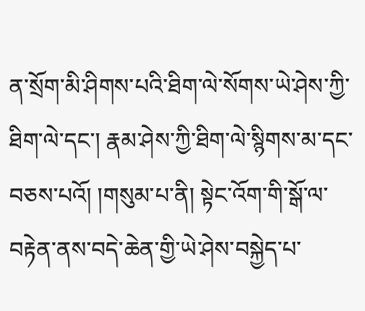ན་སྲོག་མི་ཤིགས་པའི་ཐིག་ལེ་སོགས་ཡེ་ཤེས་ཀྱི་ཐིག་ལེ་དང་། རྣམ་ཤེས་ཀྱི་ཐིག་ལེ་སྙིགས་མ་དང་བཅས་པའོ། །གསུམ་པ་ནི། སྟེང་འོག་གི་སྒོ་ལ་བརྟེན་ནས་བདེ་ཆེན་གྱི་ཡེ་ཤེས་བསྐྱེད་པ་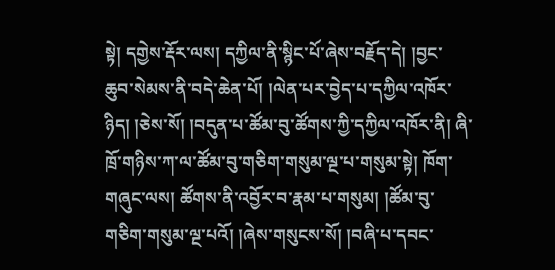སྟེ། དགྱེས་རྡོར་ལས། དཀྱིལ་ནི་སྙིང་པོ་ཞེས་བརྗོད་དེ། །བྱང་ཆུབ་སེམས་ནི་བདེ་ཆེན་པོ། །ལེན་པར་བྱེད་པ་དཀྱིལ་འཁོར་ཉིད། །ཅེས་སོ། །བདུན་པ་ཚོམ་བུ་ཚོགས་ཀྱི་དཀྱིལ་འཁོར་ནི། ཞི་ཁྲོ་གཉིས་ཀ་ལ་ཚོམ་བུ་གཅིག་གསུམ་ལྔ་པ་གསུམ་སྟེ། ཁོག་གཞུང་ལས། ཚོགས་ནི་འབྱོར་བ་རྣམ་པ་གསུམ། །ཚོམ་བུ་གཅིག་གསུམ་ལྔ་པའོ། །ཞེས་གསུངས་སོ། །བཞི་པ་དབང་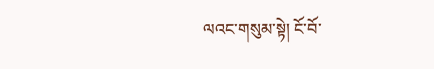ལའང་གསུམ་སྟེ། ངོ་བོ་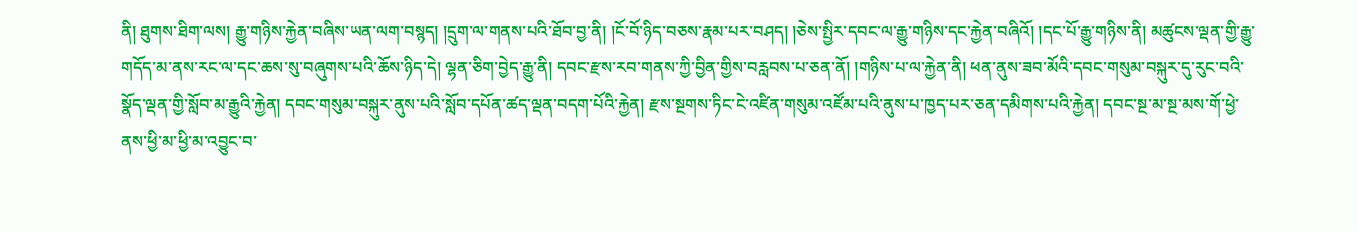ནི། ཐུགས་ཐིག་ལས། རྒྱུ་གཉིས་རྐྱེན་བཞིས་ཡན་ལག་བསྙད། །དྲུག་ལ་གནས་པའི་ཐོབ་བྱ་ནི། །ངོ་བོ་ཉིད་བཅས་རྣམ་པར་བཤད། །ཅེས་སྤྱིར་དབང་ལ་རྒྱུ་གཉིས་དང་རྐྱེན་བཞིའོ། །དང་པོ་རྒྱུ་གཉིས་ནི། མཚུངས་ལྡན་གྱི་རྒྱུ་གདོད་མ་ནས་རང་ལ་དང་ཆས་སུ་བཞུགས་པའི་ཆོས་ཉིད་དེ། ལྷན་ཅིག་བྱེད་རྒྱུ་ནི། དབང་རྫས་རབ་གནས་ཀྱི་བྱིན་གྱིས་བརླབས་པ་ཅན་ནོ། །གཉིས་པ་ལ་རྐྱེན་ནི། ཕན་ནུས་ཟབ་མོའི་དབང་གསུམ་བསྐུར་དུ་རུང་བའི་སྣོད་ལྡན་གྱི་སློབ་མ་རྒྱུའི་རྐྱེན། དབང་གསུམ་བསྐུར་ནུས་པའི་སློབ་དཔོན་ཚད་ལྡན་བདག་པོའི་རྐྱེན། རྫས་སྔགས་ཏིང་ངེ་འཛིན་གསུམ་འཛོམ་པའི་ནུས་པ་ཁྱད་པར་ཅན་དམིགས་པའི་རྐྱེན། དབང་སྔ་མ་སྔ་མས་གོ་ཕྱེ་ནས་ཕྱི་མ་ཕྱི་མ་འབྱུང་བ་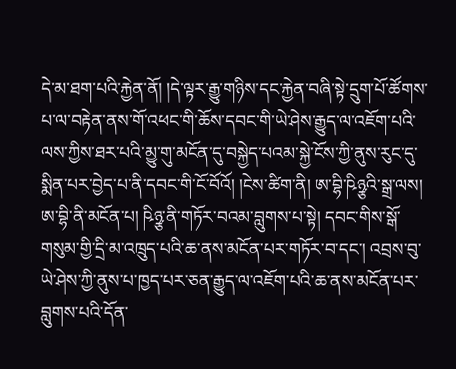དེ་མ་ཐག་པའི་རྐྱེན་ནོ། །དེ་ལྟར་རྒྱུ་གཉིས་དང་རྐྱེན་བཞི་སྟེ་དྲུག་པོ་ཚོགས་པ་ལ་བརྟེན་ནས་གོ་འཕང་གི་ཆོས་དབང་གི་ཡེ་ཤེས་རྒྱུད་ལ་འཇོག་པའི་ལས་ཀྱིས་ཐར་པའི་མྱུ་གུ་མངོན་དུ་བསྐྱེད་པའམ་སྐྱེ་ངོས་ཀྱི་ནུས་རུང་དུ་སྨིན་པར་བྱེད་པ་ནི་དབང་གི་ངོ་བོའོ། །ངེས་ཚིག་ནི། ཨ་བྷི་ཥིཉྩའི་སྒྲ་ལས། ཨ་བྷི་ནི་མངོན་པ། ཥིཉྩ་ནི་གཏོར་བའམ་བླུགས་པ་སྟེ། དབང་གིས་སྒོ་གསུམ་གྱི་དྲི་མ་འཁྲུད་པའི་ཆ་ནས་མངོན་པར་གཏོར་བ་དང་། འབྲས་བུ་ཡེ་ཤེས་ཀྱི་ནུས་པ་ཁྱད་པར་ཅན་རྒྱུད་ལ་འཇོག་པའི་ཆ་ནས་མངོན་པར་བླུགས་པའི་དོན་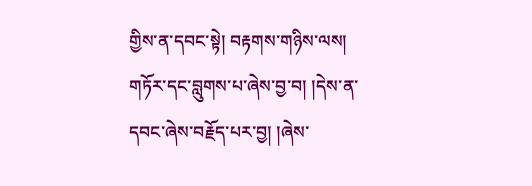གྱིས་ན་དབང་སྟེ། བརྟགས་གཉིས་ལས། གཏོར་དང་བླུགས་པ་ཞེས་བྱ་བ། །དེས་ན་དབང་ཞེས་བརྗོད་པར་བྱ། །ཞེས་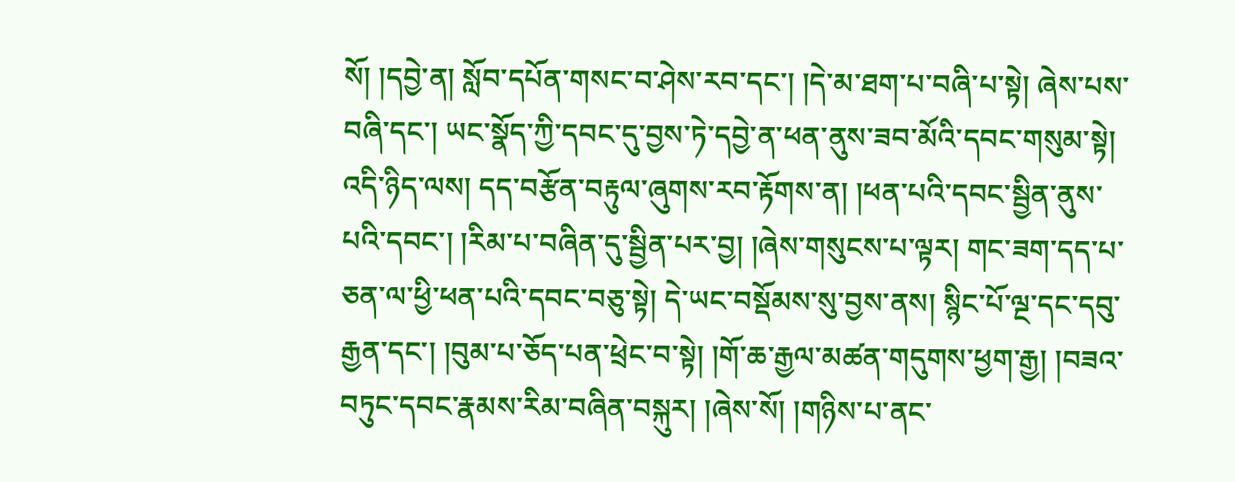སོ། །དབྱེ་ན། སློབ་དཔོན་གསང་བ་ཤེས་རབ་དང་། །དེ་མ་ཐག་པ་བཞི་པ་སྟེ། ཞེས་པས་བཞི་དང་། ཡང་སྣོད་ཀྱི་དབང་དུ་བྱས་ཏེ་དབྱེ་ན་ཕན་ནུས་ཟབ་མོའི་དབང་གསུམ་སྟེ། འདི་ཉིད་ལས། དད་བརྩོན་བརྟུལ་ཞུགས་རབ་རྟོགས་ན། །ཕན་པའི་དབང་སྦྱིན་ནུས་པའི་དབང་། །རིམ་པ་བཞིན་དུ་སྦྱིན་པར་བྱ། །ཞེས་གསུངས་པ་ལྟར། གང་ཟག་དད་པ་ཅན་ལ་ཕྱི་ཕན་པའི་དབང་བཅུ་སྟེ། དེ་ཡང་བསྡོམས་སུ་བྱས་ནས། སྙིང་པོ་ལྔ་དང་དབུ་རྒྱན་དང་། །བུམ་པ་ཅོད་པན་ཕྲེང་བ་སྟེ། །གོ་ཆ་རྒྱལ་མཚན་གདུགས་ཕྱག་རྒྱ། །བཟའ་བཏུང་དབང་རྣམས་རིམ་བཞིན་བསྐུར། །ཞེས་སོ། །གཉིས་པ་ནང་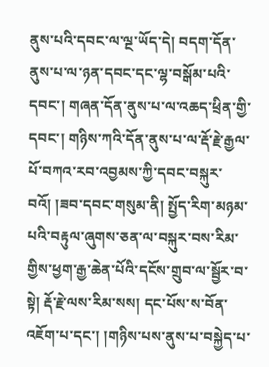ནུས་པའི་དབང་ལ་ལྔ་ཡོད་དེ། བདག་དོན་ནུས་པ་ལ་ཉན་དབང་དང་ལྷ་བསྒོམ་པའི་དབང་། གཞན་དོན་ནུས་པ་ལ་འཆད་ཕྲིན་གྱི་དབང་། གཉིས་ཀའི་དོན་ནུས་པ་ལ་རྡོ་རྗེ་རྒྱལ་པོ་བཀའ་རབ་འབྱམས་ཀྱི་དབང་བསྐུར་བའོ། །ཟབ་དབང་གསུམ་ནི། སྤྱོད་རིག་མཉམ་པའི་བརྟུལ་ཞུགས་ཅན་ལ་བསྐུར་བས་རིམ་གྱིས་ཕྱག་རྒྱ་ཆེན་པོའི་དངོས་གྲུབ་ལ་སྦྱོར་བ་སྟེ། རྡོ་རྗེ་ལས་རིམ་སས། དང་པོས་ས་བོན་འཇོག་པ་དང་། །གཉིས་པས་ནུས་པ་བསྐྱེད་པ་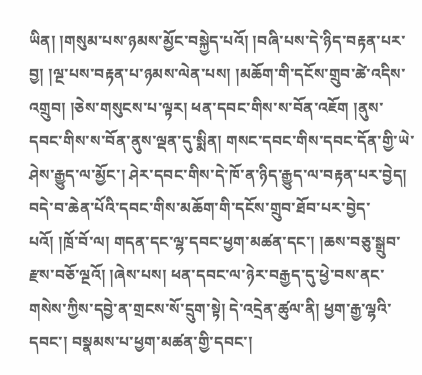ཡིན། །གསུམ་པས་ཉམས་མྱོང་བསྐྱེད་པའོ། །བཞི་པས་དེ་ཉིད་བརྟན་པར་བྱ། །ལྔ་པས་བརྟན་པ་ཉམས་ལེན་པས། །མཆོག་གི་དངོས་གྲུབ་ཚེ་འདིས་འགྲུབ། །ཅེས་གསུངས་པ་ལྟར། ཕན་དབང་གིས་ས་བོན་འཇོག །ནུས་དབང་གིས་ས་བོན་ནུས་ལྡན་དུ་སྨིན། གསང་དབང་གིས་དབང་དོན་གྱི་ཡེ་ཤེས་རྒྱུད་ལ་མྱོང་། ཤེར་དབང་གིས་དེ་ཁོ་ན་ཉིད་རྒྱུད་ལ་བརྟན་པར་བྱེད། བདེ་བ་ཆེན་པོའི་དབང་གིས་མཆོག་གི་དངོས་གྲུབ་ཐོབ་པར་བྱེད་པའོ། །ཁྲོ་བོ་ལ། གདན་དང་ལྷ་དབང་ཕྱག་མཚན་དང་། །ཆས་བཅུ་སྒྲུབ་རྫས་བཅོ་ལྔའོ། །ཞེས་པས། ཕན་དབང་ལ་ཉེར་བརྒྱད་དུ་ཕྱེ་བས་ནང་གསེས་ཀྱིས་དབྱེ་ན་གྲངས་སོ་དྲུག་སྟེ། དེ་འདྲེན་ཚུལ་ནི། ཕྱག་རྒྱ་ལྷའི་དབང་། བསྣམས་པ་ཕྱག་མཚན་གྱི་དབང་།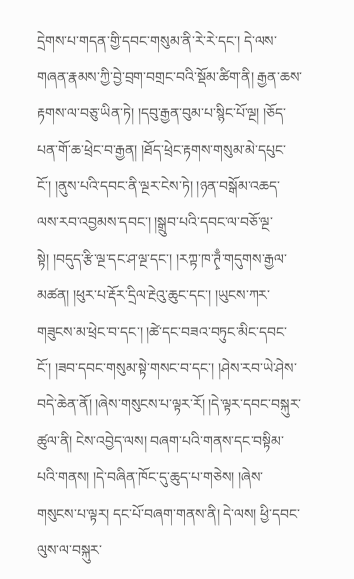དྲེགས་པ་གདན་གྱི་དབང་གསུམ་ནི་རེ་རེ་དང་། དེ་ལས་གཞན་རྣམས་ཀྱི་བྱེ་བྲག་བགྲང་བའི་སྡོམ་ཚིག་ནི། རྒྱན་ཆས་རྟགས་ལ་བཅུ་ཡིན་ཏེ། །དབུ་རྒྱན་བུམ་པ་སྙིང་པོ་ལྔ། །ཅོད་པན་གོ་ཆ་ཕྲེང་བ་རྒྱན། །ཐོད་ཕྲེང་རྟགས་གསུམ་མེ་དཔུང་ངོ་། །ནུས་པའི་དབང་ནི་ལྔར་ངེས་ཏེ། །ཉན་བསྒོམ་འཆད་ལས་རབ་འབྱམས་དབང་། །སྒྲུབ་པའི་དབང་ལ་བཅོ་ལྔ་སྟེ། །བདུད་རྩི་ལྔ་དང་ཤ་ལྔ་དང་། །རཀྟ་ཁ་ཊྭྃ་གདུགས་རྒྱལ་མཚན། །ཕུར་པ་རྡོར་དྲིལ་རྔེའུ་ཆུང་དང་། །ཡུངས་ཀར་གཟུངས་མ་ཕྲེང་བ་དང་། །ཚེ་དང་བཟའ་བཏུང་མིང་དབང་ངོ་། །ཟབ་དབང་གསུམ་སྟེ་གསང་བ་དང་། །ཤེས་རབ་ཡེ་ཤེས་བདེ་ཆེན་ནོ། །ཞེས་གསུངས་པ་ལྟར་རོ། །དེ་ལྟར་དབང་བསྐུར་ཚུལ་ནི། ངེས་འབྱེད་ལས། བཞག་པའི་གནས་དང་བསྟིམ་པའི་གནས། །དེ་བཞིན་ཁོང་དུ་ཆུད་པ་གཅེས། །ཞེས་གསུངས་པ་ལྟར། དང་པོ་བཞག་གནས་ནི། དེ་ལས། ཕྱི་དབང་ལུས་ལ་བསྐུར་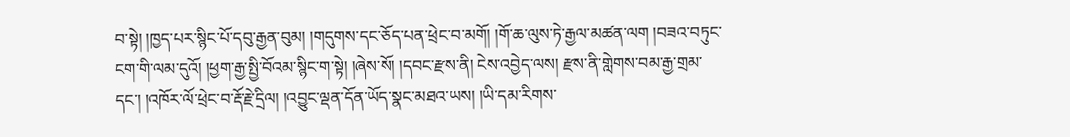བ་སྟེ། །ཁྱད་པར་སྙིང་པོ་དབུ་རྒྱན་བུམ། །གདུགས་དང་ཅོད་པན་ཕྲེང་བ་མགོ། །གོ་ཆ་ལུས་ཏེ་རྒྱལ་མཚན་ལག །བཟའ་བཏུང་ངག་གི་ལམ་དུའོ། །ཕྱག་རྒྱ་སྤྱི་བོའམ་སྙིང་ག་སྟེ། །ཞེས་སོ། །དབང་རྫས་ནི། ངེས་འབྱེད་ལས། རྫས་ནི་གླེགས་བམ་རྒྱ་གྲམ་དང་། །འཁོར་ལོ་ཕྲེང་བ་རྡོ་རྗེ་དྲིལ། །འབྱུང་ལྡན་དོན་ཡོད་སྣང་མཐའ་ཡས། །ཡི་དམ་རིགས་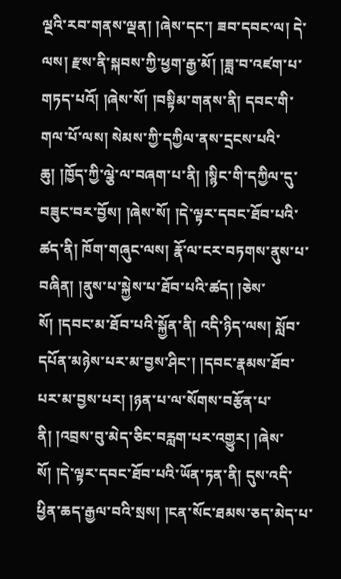ལྔའི་རབ་གནས་ལྡན། །ཞེས་དང་། ཟབ་དབང་ལ། དེ་ལས། རྫས་ནི་སྐབས་ཀྱི་ཕྱག་རྒྱ་མོ། །ཟླ་བ་འཛག་པ་གཏད་པའོ། །ཞེས་སོ། །བསྟིམ་གནས་ནི། དབང་གི་གལ་པོ་ལས། སེམས་ཀྱི་དཀྱིལ་ནས་དྲངས་པའི་ཆུ། །ཁྱོད་ཀྱི་ལྕེ་ལ་བཞག་པ་ནི། །སྙིང་གི་དཀྱིལ་དུ་བཟུང་བར་བྱོས། །ཞེས་སོ། །དེ་ལྟར་དབང་ཐོབ་པའི་ཚད་ནི། ཁོག་གཞུང་ལས། རྣོ་ལ་ངར་བཏགས་ནུས་པ་བཞིན། །ནུས་པ་སྐྱེས་པ་ཐོབ་པའི་ཚད། །ཅེས་སོ། །དབང་མ་ཐོབ་པའི་སྐྱོན་ནི། འདི་ཉིད་ལས། སློབ་དཔོན་མཉེས་པར་མ་བྱས་ཤིང་། །དབང་རྣམས་ཐོབ་པར་མ་བྱས་པར། །ཉན་པ་ལ་སོགས་བརྩོན་པ་ནི། །འབྲས་བུ་མེད་ཅིང་བརླག་པར་འགྱུར། །ཞེས་སོ། །དེ་ལྟར་དབང་ཐོབ་པའི་ཡོན་ཏན་ནི། དུས་འདི་ཕྱིན་ཆད་རྒྱལ་བའི་སྲས། །ངན་སོང་ཐམས་ཅད་མེད་པ་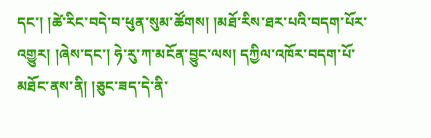དང་། །ཚེ་རིང་བདེ་བ་ཕུན་སུམ་ཚོགས། །མཐོ་རིས་ཐར་པའི་བདག་པོར་འགྱུར། །ཞེས་དང་། ཧེ་རུ་ཀ་མངོན་བྱུང་ལས། དཀྱིལ་འཁོར་བདག་པོ་མཐོང་ནས་ནི། །ཅུང་ཟད་དེ་ནི་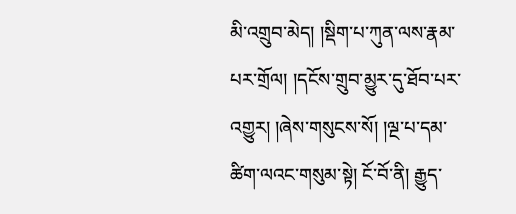མི་འགྲུབ་མེད། །སྡིག་པ་ཀུན་ལས་རྣམ་པར་གྲོལ། །དངོས་གྲུབ་མྱུར་དུ་ཐོབ་པར་འགྱུར། །ཞེས་གསུངས་སོ། །ལྔ་པ་དམ་ཚིག་ལའང་གསུམ་སྟེ། ངོ་བོ་ནི། རྒྱུད་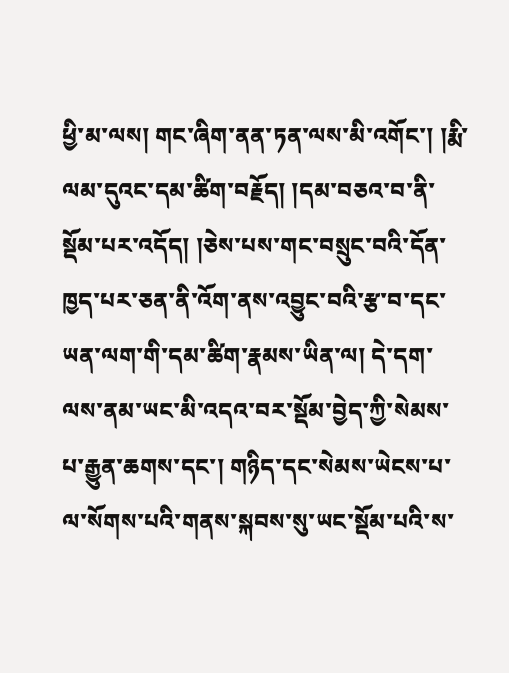ཕྱི་མ་ལས། གང་ཞིག་ནན་ཏན་ལས་མི་འགོང་། །རྨི་ལམ་དུའང་དམ་ཚིག་བརྗོད། །དམ་བཅའ་བ་ནི་སྡོམ་པར་འདོད། །ཅེས་པས་གང་བསྲུང་བའི་དོན་ཁྱད་པར་ཅན་ནི་འོག་ནས་འབྱུང་བའི་རྩ་བ་དང་ཡན་ལག་གི་དམ་ཚིག་རྣམས་ཡིན་ལ། དེ་དག་ལས་ནམ་ཡང་མི་འདའ་བར་སྡོམ་བྱེད་ཀྱི་སེམས་པ་རྒྱུན་ཆགས་དང་། གཉིད་དང་སེམས་ཡེངས་པ་ལ་སོགས་པའི་གནས་སྐབས་སུ་ཡང་སྡོམ་པའི་ས་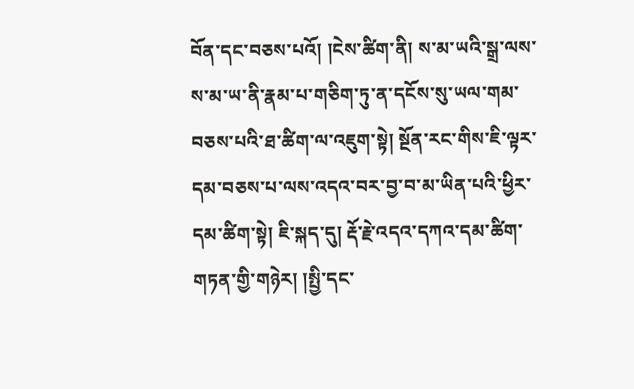བོན་དང་བཅས་པའོ། །ངེས་ཚིག་ནི། ས་མ་ཡའི་སྒྲ་ལས་ས་མ་ཡ་ནི་རྣམ་པ་གཅིག་ཏུ་ན་དངོས་སུ་ཡལ་གམ་བཅས་པའི་ཐ་ཚིག་ལ་འཇུག་སྟེ། སྔོན་རང་གིས་ཇི་ལྟར་དམ་བཅས་པ་ལས་འདའ་བར་བྱ་བ་མ་ཡིན་པའི་ཕྱིར་དམ་ཚིག་སྟེ། ཇི་སྐད་དུ། རྡོ་རྗེ་འདའ་དཀའ་དམ་ཚིག་གཏན་གྱི་གཉེར། །སྤྱི་དང་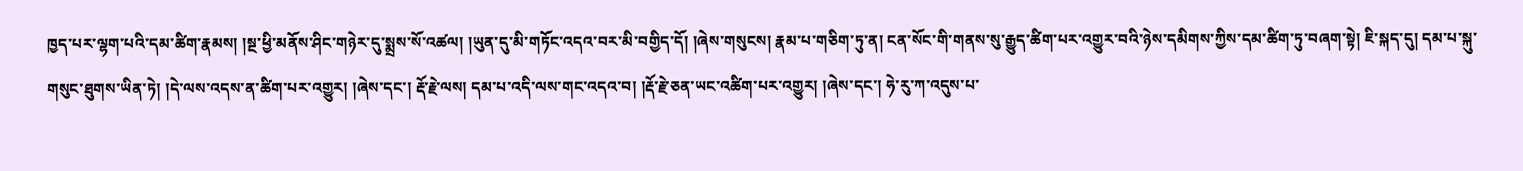ཁྱད་པར་ལྷག་པའི་དམ་ཚིག་རྣམས། །སྔ་ཕྱི་མནོས་ཤིང་གཉེར་དུ་སྨྲས་སོ་འཚལ། །ཡུན་དུ་མི་གཏོང་འདའ་བར་མི་བགྱིད་དོ། །ཞེས་གསུངས། རྣམ་པ་གཅིག་ཏུ་ན། ངན་སོང་གི་གནས་སུ་རྒྱུད་ཚིག་པར་འགྱུར་བའི་ཉེས་དམིགས་ཀྱིས་དམ་ཚིག་ཏུ་བཞག་སྟེ། ཇི་སྐད་དུ། དམ་པ་སྐུ་གསུང་ཐུགས་ཡིན་ཏེ། །དེ་ལས་འདས་ན་ཚིག་པར་འགྱུར། །ཞེས་དང་། རྡོ་རྗེ་ལས། དམ་པ་འདི་ལས་གང་འདའ་བ། །རྡོ་རྗེ་ཅན་ཡང་འཚིག་པར་འགྱུར། །ཞེས་དང་། ཧེ་རུ་ཀ་འདུས་པ་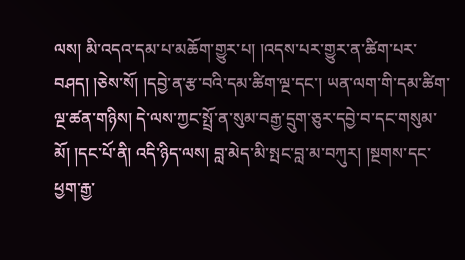ལས། མི་འདའ་དམ་པ་མཆོག་གྱུར་པ། །འདས་པར་གྱུར་ན་ཚིག་པར་བཤད། །ཅེས་སོ། །དབྱེ་ན་རྩ་བའི་དམ་ཚིག་ལྔ་དང་། ཡན་ལག་གི་དམ་ཚིག་ལྔ་ཚན་གཉིས། དེ་ལས་ཀྱང་སྤྲོ་ན་སུམ་བརྒྱ་དྲུག་ཅུར་དབྱེ་བ་དང་གསུམ་མོ། །དང་པོ་ནི། འདི་ཉིད་ལས། བླ་མེད་མི་སྤང་བླ་མ་བཀུར། །སྔགས་དང་ཕྱག་རྒྱ་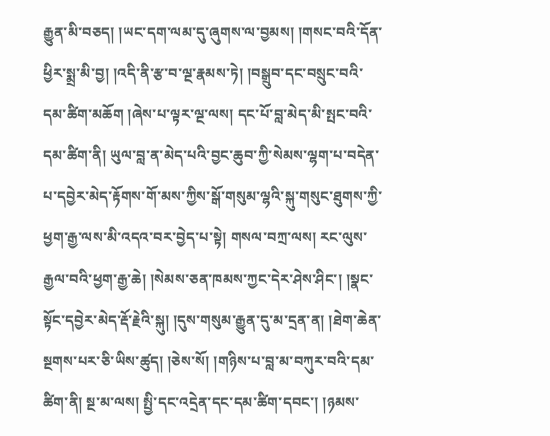རྒྱུན་མི་བཅད། །ཡང་དག་ལམ་དུ་ཞུགས་ལ་བྱམས། །གསང་བའི་དོན་ཕྱིར་སྨྲ་མི་བྱ། །འདི་ནི་རྩ་བ་ལྔ་རྣམས་ཏེ། །བསྒྲུབ་དང་བསྲུང་བའི་དམ་ཚིག་མཆོག །ཞེས་པ་ལྟར་ལྔ་ལས། དང་པོ་བླ་མེད་མི་སྤང་བའི་དམ་ཚིག་ནི། ཡུལ་བླ་ན་མེད་པའི་བྱང་ཆུབ་ཀྱི་སེམས་ལྷག་པ་བདེན་པ་དབྱེར་མེད་རྟོགས་གོ་མས་ཀྱིས་སྒོ་གསུམ་ལྷའི་སྐུ་གསུང་ཐུགས་ཀྱི་ཕྱག་རྒྱ་ལས་མི་འདའ་བར་བྱེད་པ་སྟེ། གསལ་བཀྲ་ལས། རང་ལུས་རྒྱལ་བའི་ཕྱག་རྒྱ་ཆེ། །སེམས་ཅན་ཁམས་ཀྱང་དེར་ཤེས་ཤིང་། །སྣང་སྟོང་དབྱེར་མེད་རྡོ་རྗེའི་སྐུ། །དུས་གསུམ་རྒྱུན་དུ་མ་དྲན་ན། །ཐེག་ཆེན་སྔགས་པར་ཅི་ཡིས་ཚུད། །ཅེས་སོ། །གཉིས་པ་བླ་མ་བཀུར་བའི་དམ་ཚིག་ནི། སྔ་མ་ལས། སྤྱི་དང་འདྲེན་དང་དམ་ཚིག་དབང་། །ཉམས་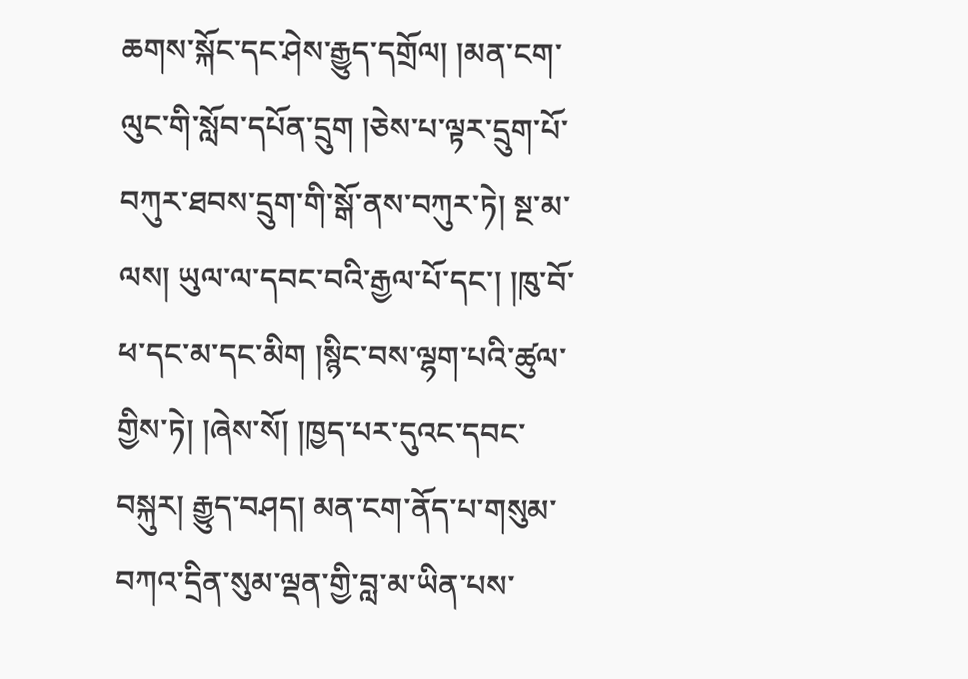ཆགས་སྐོང་དང་ཤེས་རྒྱུད་དགྲོལ། །མན་ངག་ལུང་གི་སློབ་དཔོན་དྲུག །ཅེས་པ་ལྟར་དྲུག་པོ་བཀུར་ཐབས་དྲུག་གི་སྒོ་ནས་བཀུར་ཏེ། སྔ་མ་ལས། ཡུལ་ལ་དབང་བའི་རྒྱལ་པོ་དང་། །ཁུ་བོ་ཕ་དང་མ་དང་མིག །སྙིང་བས་ལྷག་པའི་ཚུལ་གྱིས་ཏེ། །ཞེས་སོ། །ཁྱད་པར་དུའང་དབང་བསྐུར། རྒྱུད་བཤད། མན་ངག་ནོད་པ་གསུམ་བཀའ་དྲིན་སུམ་ལྡན་གྱི་བླ་མ་ཡིན་པས་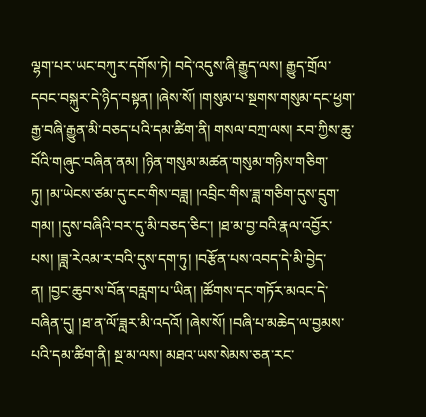ལྷག་པར་ཡང་བཀུར་དགོས་ཏེ། བདེ་འདུས་ཞི་རྒྱུད་ལས། རྒྱུད་གྲོལ་དབང་བསྐུར་དེ་ཉིད་བསྟན། །ཞེས་སོ། །གསུམ་པ་སྔགས་གསུམ་དང་ཕྱག་རྒྱ་བཞི་རྒྱུན་མི་བཅད་པའི་དམ་ཚིག་ནི། གསལ་བཀྲ་ལས། རབ་ཀྱིས་ཆུ་བོའི་གཞུང་བཞིན་ནམ། །ཉིན་གསུམ་མཚན་གསུམ་གཉིས་གཅིག་ཏུ། །མ་ཡེངས་ཙམ་དུ་ངང་གིས་བཟླ། །འབྲིང་གིས་ཟླ་གཅིག་དུས་དྲུག་གམ། །དུས་བཞིའི་བར་དུ་མི་བཅད་ཅིང་། །ཐ་མ་བྱ་བའི་རྣལ་འབྱོར་པས། །ཟླ་རེའམ་ར་བའི་དུས་དག་ཏུ། །བརྩོན་པས་འབད་དེ་མི་བྱེད་ན། །བྱང་ཆུབ་ས་བོན་བརླག་པ་ཡིན། །ཚོགས་དང་གཏོར་མའང་དེ་བཞིན་དུ། །ཐ་ན་ལོ་ཟླར་མི་འདའོ། །ཞེས་སོ། །བཞི་པ་མཆེད་ལ་བྱམས་པའི་དམ་ཚིག་ནི། སྔ་མ་ལས། མཐའ་ཡས་སེམས་ཅན་རང་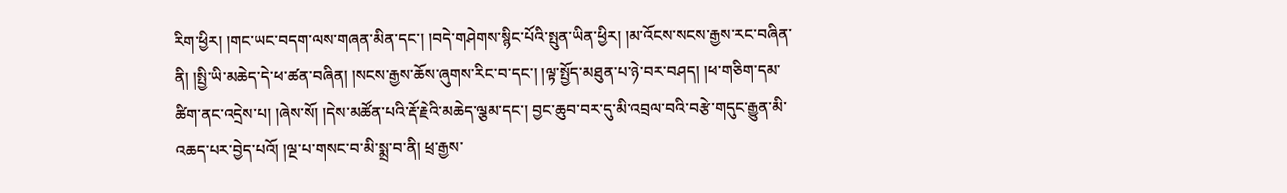རིག་ཕྱིར། །གང་ཡང་བདག་ལས་གཞན་མིན་དང་། །བདེ་གཤེགས་སྙིང་པོའི་སྤུན་ཡིན་ཕྱིར། །མ་འོངས་སངས་རྒྱས་རང་བཞིན་ནི། །སྤྱི་ཡི་མཆེད་དེ་ཕ་ཚན་བཞིན། །སངས་རྒྱས་ཆོས་ཞུགས་རིང་བ་དང་། །ལྟ་སྤྱོད་མཐུན་པ་ཉེ་བར་བཤད། །ཕ་གཅིག་དམ་ཚིག་ནང་འདྲེས་པ། །ཞེས་སོ། །དེས་མཚོན་པའི་རྡོ་རྗེའི་མཆེད་ལྕམ་དང་། བྱང་ཆུབ་བར་དུ་མི་འབྲལ་བའི་བརྩེ་གདུང་རྒྱུན་མི་འཆད་པར་བྱེད་པའོ། །ལྔ་པ་གསང་བ་མི་སྨྲ་བ་ནི། ཕྲ་རྒྱས་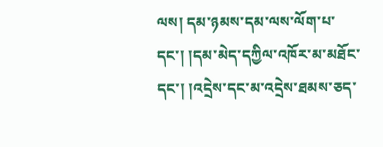ལས། དམ་ཉམས་དམ་ལས་ལོག་པ་དང་། །དམ་མེད་དཀྱིལ་འཁོར་མ་མཐོང་དང་། །འདྲེས་དང་མ་འདྲེས་ཐམས་ཅད་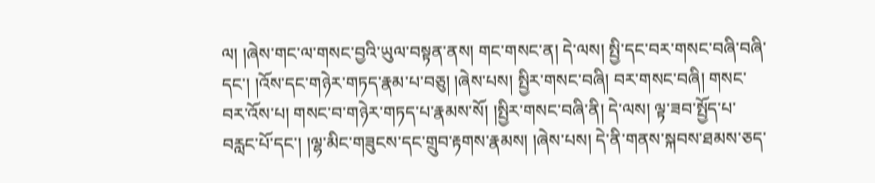ལ། །ཞེས་གང་ལ་གསང་བྱའི་ཡུལ་བསྟན་ནས། གང་གསང་ན། དེ་ལས། སྤྱི་དང་བར་གསང་བཞི་བཞི་དང་། །འོས་དང་གཉེར་གཏད་རྣམ་པ་བཅུ། །ཞེས་པས། སྤྱིར་གསང་བཞི། བར་གསང་བཞི། གསང་བར་འོས་པ། གསང་བ་གཉེར་གཏད་པ་རྣམས་སོ། །སྤྱིར་གསང་བཞི་ནི། དེ་ལས། ལྟ་ཟབ་སྤྱོད་པ་བརླང་པོ་དང་། །ལྷ་མིང་གཟུངས་དང་གྲུབ་རྟགས་རྣམས། །ཞེས་པས། དེ་ནི་གནས་སྐབས་ཐམས་ཅད་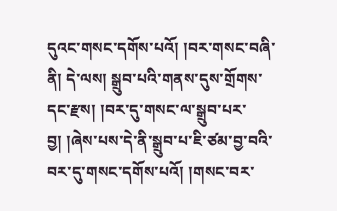དུའང་གསང་དགོས་པའོ། །བར་གསང་བཞི་ནི། དེ་ལས། སྒྲུབ་པའི་གནས་དུས་གྲོགས་དང་རྫས། །བར་དུ་གསང་ལ་སྒྲུབ་པར་བྱ། །ཞེས་པས་དེ་ནི་སྒྲུབ་པ་ཇི་ཙམ་བྱ་བའི་བར་དུ་གསང་དགོས་པའོ། །གསང་བར་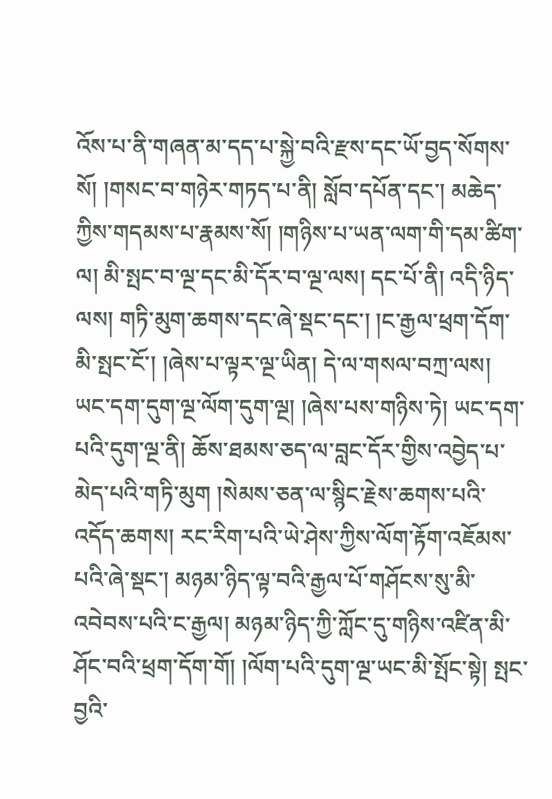འོས་པ་ནི་གཞན་མ་དད་པ་སྐྱེ་བའི་རྫས་དང་ཡོ་བྱད་སོགས་སོ། །གསང་བ་གཉེར་གཏད་པ་ནི། སློབ་དཔོན་དང་། མཆེད་ཀྱིས་གདམས་པ་རྣམས་སོ། །གཉིས་པ་ཡན་ལག་གི་དམ་ཚིག་ལ། མི་སྤང་བ་ལྔ་དང་མི་དོར་བ་ལྔ་ལས། དང་པོ་ནི། འདི་ཉིད་ལས། གཏི་མུག་ཆགས་དང་ཞེ་སྡང་དང་། །ང་རྒྱལ་ཕྲག་དོག་མི་སྤང་ངོ་། །ཞེས་པ་ལྟར་ལྔ་ཡིན། དེ་ལ་གསལ་བཀྲ་ལས། ཡང་དག་དུག་ལྔ་ལོག་དུག་ལྔ། །ཞེས་པས་གཉིས་ཏེ། ཡང་དག་པའི་དུག་ལྔ་ནི། ཆོས་ཐམས་ཅད་ལ་བླང་དོར་གྱིས་འབྱེད་པ་མེད་པའི་གཏི་མུག །སེམས་ཅན་ལ་སྙིང་རྗེས་ཆགས་པའི་འདོད་ཆགས། རང་རིག་པའི་ཡེ་ཤེས་ཀྱིས་ལོག་རྟོག་འཇོམས་པའི་ཞེ་སྡང་། མཉམ་ཉིད་ལྟ་བའི་རྒྱལ་པོ་གཤོངས་སུ་མི་འབེབས་པའི་ང་རྒྱལ། མཉམ་ཉིད་ཀྱི་ཀློང་དུ་གཉིས་འཛིན་མི་ཤོང་བའི་ཕྲག་དོག་གོ། །ལོག་པའི་དུག་ལྔ་ཡང་མི་སྤོང་སྟེ། སྤང་བྱའི་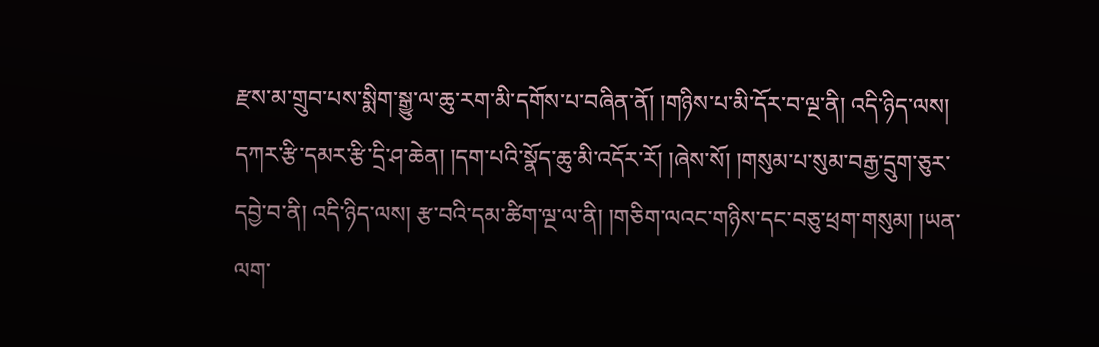རྫས་མ་གྲུབ་པས་སྨིག་སྒྱུ་ལ་ཆུ་རག་མི་དགོས་པ་བཞིན་ནོ། །གཉིས་པ་མི་དོར་བ་ལྔ་ནི། འདི་ཉིད་ལས། དཀར་རྩི་དམར་རྩི་དྲི་ཤ་ཆེན། །དག་པའི་སྣོད་ཆུ་མི་འདོར་རོ། །ཞེས་སོ། །གསུམ་པ་སུམ་བརྒྱ་དྲུག་ཅུར་དབྱེ་བ་ནི། འདི་ཉིད་ལས། རྩ་བའི་དམ་ཚིག་ལྔ་ལ་ནི། །གཅིག་ལའང་གཉིས་དང་བཅུ་ཕྲག་གསུམ། །ཡན་ལག་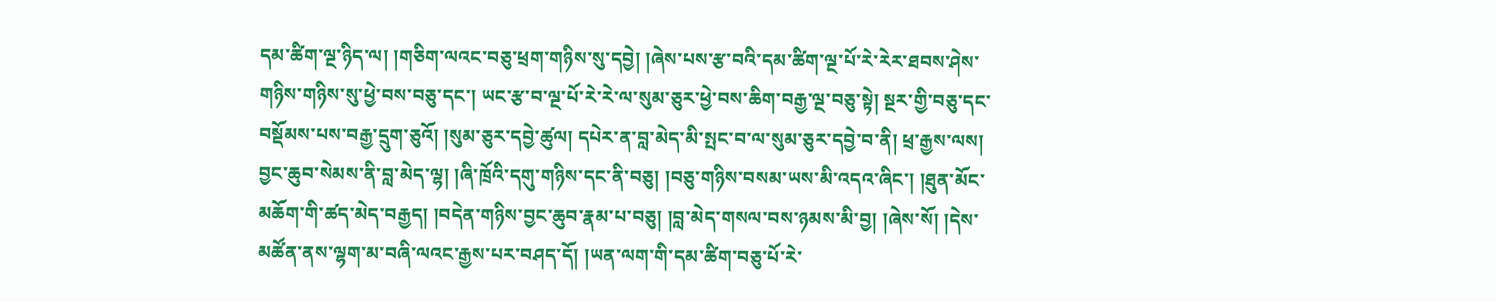དམ་ཚིག་ལྔ་ཉིད་ལ། །གཅིག་ལའང་བཅུ་ཕྲག་གཉིས་སུ་དབྱེ། །ཞེས་པས་རྩ་བའི་དམ་ཚིག་ལྔ་པོ་རེ་རེར་ཐབས་ཤེས་གཉིས་གཉིས་སུ་ཕྱེ་བས་བཅུ་དང་། ཡང་རྩ་བ་ལྔ་པོ་རེ་རེ་ལ་སུམ་ཅུར་ཕྱེ་བས་ཆིག་བརྒྱ་ལྔ་བཅུ་སྟེ། སྔར་གྱི་བཅུ་དང་བསྡོམས་པས་བརྒྱ་དྲུག་ཅུའོ། །སུམ་ཅུར་དབྱེ་ཚུལ། དཔེར་ན་བླ་མེད་མི་སྤང་བ་ལ་སུམ་ཅུར་དབྱེ་བ་ནི། ཕྲ་རྒྱས་ལས། བྱང་ཆུབ་སེམས་ནི་བླ་མེད་ལྷ། །ཞི་ཁྲོའི་དགུ་གཉིས་དང་ནི་བཅུ། །བཅུ་གཉིས་བསམ་ཡས་མི་འདའ་ཞིང་། །ཐུན་མོང་མཆོག་གི་ཚད་མེད་བརྒྱད། །བདེན་གཉིས་བྱང་ཆུབ་རྣམ་པ་བཅུ། །བླ་མེད་གསལ་བས་ཉམས་མི་བྱ། །ཞེས་སོ། །དེས་མཚོན་ནས་ལྷག་མ་བཞི་ལའང་རྒྱས་པར་བཤད་དོ། །ཡན་ལག་གི་དམ་ཚིག་བཅུ་པོ་རེ་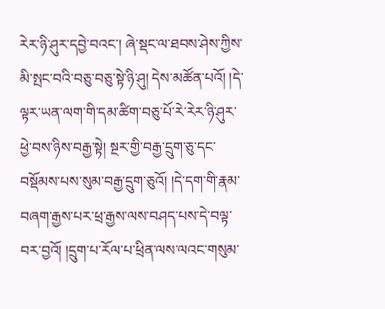རེར་ཉི་ཤུར་དབྱེ་བའང་། ཞེ་སྡང་ལ་ཐབས་ཤེས་ཀྱིས་མི་སྤང་བའི་བཅུ་བཅུ་སྟེ་ཉི་ཤུ། དེས་མཚོན་པའོ། །དེ་ལྟར་ཡན་ལག་གི་དམ་ཚིག་བཅུ་པོ་རེ་རེར་ཉི་ཤུར་ཕྱེ་བས་ཉིས་བརྒྱ་སྟེ། སྔར་གྱི་བརྒྱ་དྲུག་ཅུ་དང་བསྡོམས་པས་སུམ་བརྒྱ་དྲུག་ཅུའོ། །དེ་དག་གི་རྣམ་བཞག་རྒྱས་པར་ཕྲ་རྒྱས་ལས་བཤད་པས་དེ་བལྟ་བར་བྱའོ། །དྲུག་པ་རོལ་པ་ཕྲིན་ལས་ལའང་གསུམ་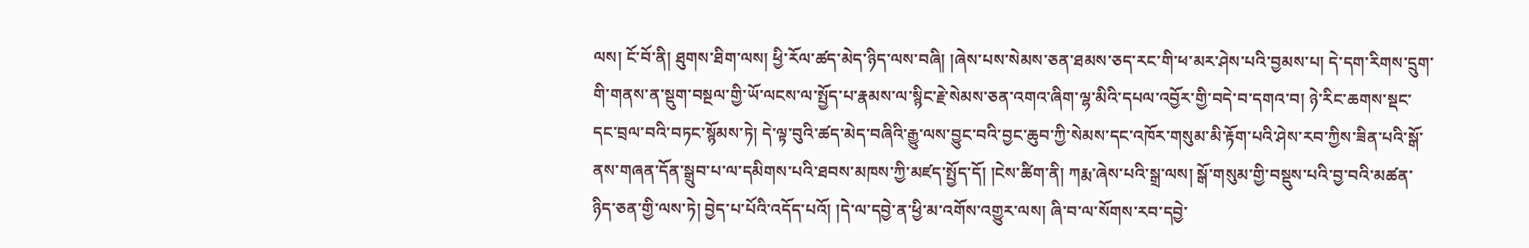ལས། ངོ་བོ་ནི། ཐུགས་ཐིག་ལས། ཕྱི་རོལ་ཚད་མེད་ཉིད་ལས་བཞི། །ཞེས་པས་སེམས་ཅན་ཐམས་ཅད་རང་གི་ཕ་མར་ཤེས་པའི་བྱམས་པ། དེ་དག་རིགས་དྲུག་གི་གནས་ན་སྡུག་བསྔལ་གྱི་ཡོ་ལངས་ལ་སྤྱོད་པ་རྣམས་ལ་སྙིང་རྗེ་སེམས་ཅན་འགའ་ཞིག་ལྷ་མིའི་དཔལ་འབྱོར་གྱི་བདེ་བ་དགའ་བ། ཉེ་རིང་ཆགས་སྡང་དང་བྲལ་བའི་བཏང་སྙོམས་ཏེ། དེ་ལྟ་བུའི་ཚད་མེད་བཞིའི་རྒྱུ་ལས་བྱུང་བའི་བྱང་ཆུབ་ཀྱི་སེམས་དང་འཁོར་གསུམ་མི་རྟོག་པའི་ཤེས་རབ་ཀྱིས་ཟིན་པའི་སྒོ་ནས་གཞན་དོན་སྒྲུབ་པ་ལ་དམིགས་པའི་ཐབས་མཁས་ཀྱི་མཛད་སྤྱོད་དོ། །ངེས་ཚིག་ནི། ཀརྨ་ཞེས་པའི་སྒྲ་ལས། སྒོ་གསུམ་གྱི་བསྡུས་པའི་བྱ་བའི་མཚན་ཉིད་ཅན་གྱི་ལས་ཏེ། བྱེད་པ་པོའི་འདོད་པའོ། །དེ་ལ་དབྱེ་ན་ཕྱི་མ་འགོས་འགྱུར་ལས། ཞི་བ་ལ་སོགས་རབ་དབྱེ་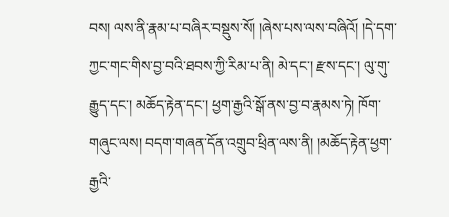བས། ལས་ནི་རྣམ་པ་བཞིར་བསྡུས་སོ། །ཞེས་པས་ལས་བཞིའོ། །དེ་དག་ཀྱང་གང་གིས་བྱ་བའི་ཐབས་ཀྱི་རིམ་པ་ནི། མེ་དང་། རྫས་དང་། ལུ་གུ་རྒྱུད་དང་། མཆོད་རྟེན་དང་། ཕྱག་རྒྱའི་སྒོ་ནས་བྱ་བ་རྣམས་ཏེ། ཁོག་གཞུང་ལས། བདག་གཞན་དོན་འགྲུབ་ཕྲིན་ལས་ནི། །མཆོད་རྟེན་ཕྱག་རྒྱའི་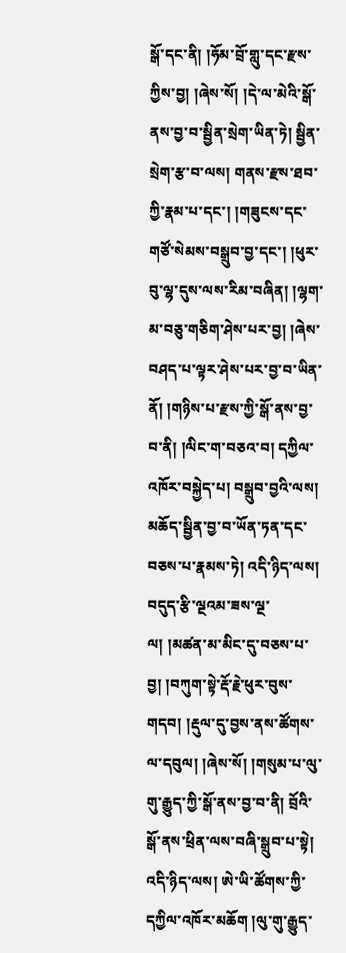སྒོ་དང་ནི། །ཧོམ་བྲོ་གླུ་དང་རྫས་ཀྱིས་བྱ། །ཞེས་སོ། །དེ་ལ་མེའི་སྒོ་ནས་བྱ་བ་སྦྱིན་སྲེག་ཡིན་ཏེ། སྦྱིན་སྲེག་རྩ་བ་ལས། གནས་རྫས་ཐབ་ཀྱི་རྣམ་པ་དང་། །གཟུངས་དང་གཙོ་སེམས་བསྒྲུབ་བྱ་དང་། །ཕུར་བུ་ལྷ་དུས་ལས་རིམ་བཞིན། །ལྷག་མ་བཅུ་གཅིག་ཤེས་པར་བྱ། །ཞེས་བཤད་པ་ལྟར་ཤེས་པར་བྱ་བ་ཡིན་ནོ། །གཉིས་པ་རྫས་ཀྱི་སྒོ་ནས་བྱ་བ་ནི། །ལིང་ག་བཅའ་བ། དཀྱིལ་འཁོར་བསྐྱེད་པ། བསྒྲུབ་བྱའི་ལས། མཆོད་སྦྱིན་བྱ་བ་ཡོན་ཏན་དང་བཅས་པ་རྣམས་ཏེ། འདི་ཉིད་ལས། བདུད་རྩི་ལྔའམ་ཟས་ལྔ་ལ། །མཚན་མ་མིང་དུ་བཅས་པ་བྱ། །བཀུག་སྟེ་རྡོ་རྗེ་ཕུར་བུས་གདབ། །རྡུལ་དུ་བྱས་ནས་ཚོགས་ལ་དབུལ། །ཞེས་སོ། །གསུམ་པ་ལུ་གུ་རྒྱུད་ཀྱི་སྒོ་ནས་བྱ་བ་ནི། བྲོའི་སྒོ་ནས་ཕྲིན་ལས་བཞི་སྒྲུབ་པ་སྟེ། འདི་ཉིད་ལས། ཨེ་ཡི་ཚོགས་ཀྱི་དཀྱིལ་འཁོར་མཆོག །ལུ་གུ་རྒྱུད་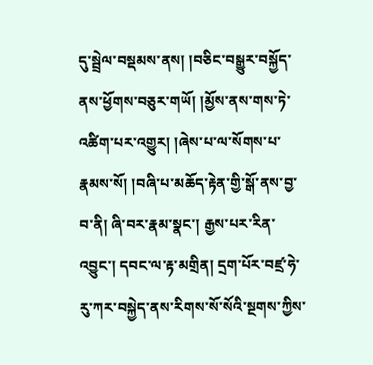དུ་སྦྲེལ་བསྡམས་ནས། །བཅིང་བསྒྱུར་བསྐྱོད་ནས་ཕྱོགས་བཅུར་གཡོ། །མྱོས་ནས་གས་ཏེ་འཚིག་པར་འགྱུར། །ཞེས་པ་ལ་སོགས་པ་རྣམས་སོ། །བཞི་པ་མཆོད་རྟེན་གྱི་སྒོ་ནས་བྱ་བ་ནི། ཞི་བར་རྣམ་སྣང་། རྒྱས་པར་རིན་འབྱུང་། དབང་ལ་རྟ་མགྲིན། དྲག་པོར་བཛྲ་ཧེ་རུ་ཀར་བསྐྱེད་ནས་རིགས་སོ་སོའི་སྔགས་ཀྱིས་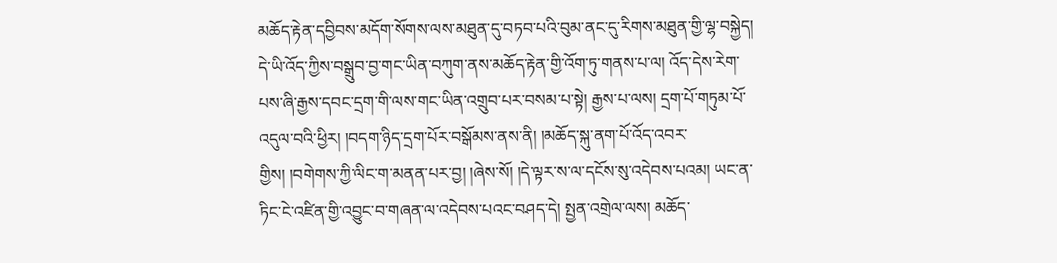མཆོད་རྟེན་དབྱིབས་མདོག་སོགས་ལས་མཐུན་དུ་བཏབ་པའི་བུམ་ནང་དུ་རིགས་མཐུན་གྱི་ལྷ་བསྐྱེད། དེ་ཡི་འོད་ཀྱིས་བསྒྲུབ་བྱ་གང་ཡིན་བཀུག་ནས་མཆོད་རྟེན་གྱི་འོག་ཏུ་གནས་པ་ལ། འོད་དེས་རེག་པས་ཞི་རྒྱས་དབང་དྲག་གི་ལས་གང་ཡིན་འགྲུབ་པར་བསམ་པ་སྟེ། རྒྱས་པ་ལས། དྲག་པོ་གཏུམ་པོ་འདུལ་བའི་ཕྱིར། །བདག་ཉིད་དྲག་པོར་བསྒོམས་ནས་ནི། །མཆོད་སྐུ་ནག་པོ་འོད་འབར་གྱིས། །བགེགས་ཀྱི་ལིང་ག་མནན་པར་བྱ། །ཞེས་སོ། །དེ་ལྟར་ས་ལ་དངོས་སུ་འདེབས་པའམ། ཡང་ན་ཏིང་ངེ་འཛིན་གྱི་འབྱུང་བ་གཞན་ལ་འདེབས་པའང་བཤད་དེ། སྤྱན་འགྲེལ་ལས། མཆོད་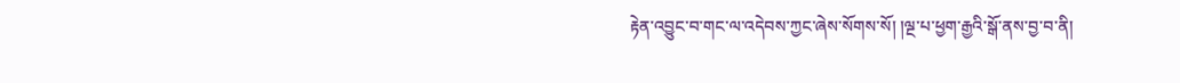རྟེན་འབྱུང་བ་གང་ལ་འདེབས་ཀྱང་ཞེས་སོགས་སོ། །ལྔ་པ་ཕྱག་རྒྱའི་སྒོ་ནས་བྱ་བ་ནི།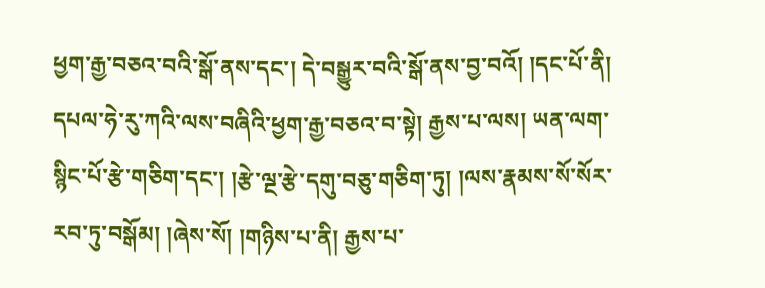ཕྱག་རྒྱ་བཅའ་བའི་སྒོ་ནས་དང་། དེ་བསྒྱུར་བའི་སྒོ་ནས་བྱ་བའོ། །དང་པོ་ནི། དཔལ་ཧེ་རུ་ཀའི་ལས་བཞིའི་ཕྱག་རྒྱ་བཅའ་བ་སྟེ། རྒྱས་པ་ལས། ཡན་ལག་སྙིང་པོ་རྩེ་གཅིག་དང་། །རྩེ་ལྔ་རྩེ་དགུ་བཅུ་གཅིག་ཏུ། །ལས་རྣམས་སོ་སོར་རབ་ཏུ་བསྒོམ། །ཞེས་སོ། །གཉིས་པ་ནི། རྒྱས་པ་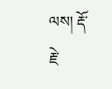ལས། རྡོ་རྗེ་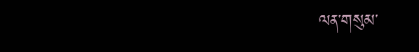ལན་གསུམ་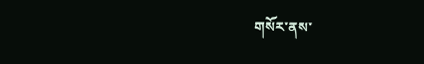གསོར་ནས་